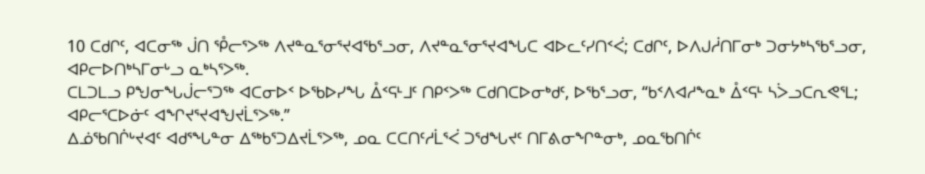10 ᑕᑯᒋᑦ, ᐊᑕᓂᖅ ᒎᑎ ᕾᓕᕐᐳᖅ ᐱᔪᓐᓇᕐᓂᕐᔪᐊᖃᕐᓗᓂ, ᐱᔪᓐᓇᕐᓂᕐᔪᐊᖓᑕ ᐊᐅᓚᑦᓯᑎᑉᐹ; ᑕᑯᒋᑦ, ᐅᐱᒍᓲᑎᒥᓂᒃ ᑐᓂᔭᒃᓴᖃᕐᓗᓂ, ᐊᑭᓕᐅᑎᒃᓴᒥᓂᒡᓗ ᓇᒃᓴᕐᐳᖅ.
ᑕᒪᑐᒪᓗ ᑭᖑᓂᖓᒎᓕᕐᑐᖅ ᐊᑕᓂᐅᑉ ᐅᖃᐅᓯᖓ ᐂᑉᕋᒻᒧᑦ ᑎᑭᑉᐳᖅ ᑕᑯᑎᑕᐅᓂᒃᑯᑦ, ᐅᖃᕐᓗᓂ, “ᑲᑉᐱᐊᓱᖕᓇᒃ ᐂᑉᕋᒻ ᓴᐴᓗᑕᕆᕙᕐᒪ; ᐊᑭᓕᕐᑕᐅᓃᑦ ᐊᖏᔪᕐᔪᐊᖑᔪᒫᕐᐳᖅ.”
ᐃᓅᖃᑎᒌᒡᔪᐊᑦ ᐊᑯᕐᖓᓐᓂ ᐃᖅᑲᕐᑐᐃᔪᒫᕐᐳᖅ, ᓄᓇ ᑕᑕᑎᑦᓱᒫᕐᐹ ᑐᖁᖓᔪᑦ ᑎᒥᕕᓂᖏᓐᓂᒃ, ᓄᓇᖃᑎᒌᑦ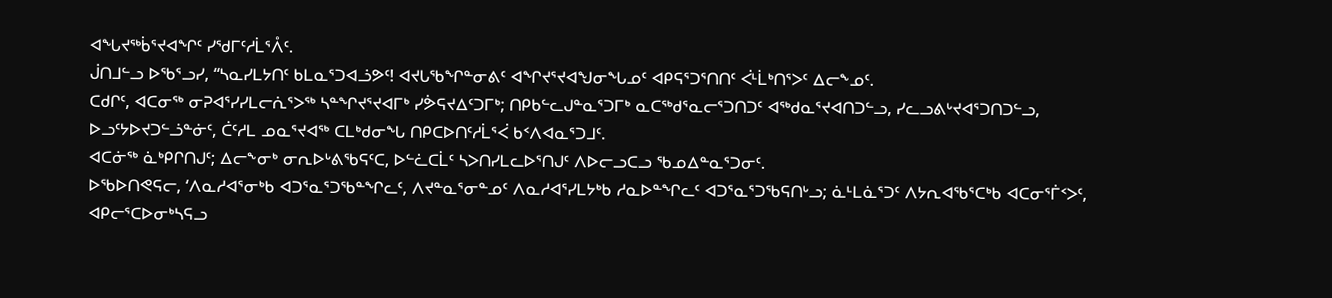ᐊᖓᔪᖅᑳᕐᔪᐊᖏᑦ ᓯᖁᒥᑦᓱᒫᕐᐰᑦ.
ᒎᑎᒧᓪᓗ ᐅᖃᕐᓗᓯ, “ᓴᓇᓯᒪᔭᑎᑦ ᑲᒪᓇᕐᑐᐊᓘᕗᑦ! ᐊᔪᒐᖃᖏᓐᓂᕕᑦ ᐊᖏᔪᕐᔪᐊᖑᓂᖓᓄᑦ ᐊᑭᕋᕐᑐᕐᑎᑎᑦ ᐹᒻᒫᒃᑎᕐᐳᑦ ᐃᓕᖕᓄᑦ.
ᑕᑯᒋᑦ, ᐊᑕᓂᖅ ᓂᕈᐊᕐᓯᓯᒪᓕᕇᕐᐳᖅ ᓴᓐᖏᔪᕐᔪᐊᒥᒃ ᓯᕘᕋᔪᐃᑦᑐᒥᒃ; ᑎᑭᑲᓪᓚᒍᓐᓇᕐᑐᒥᒃ ᓇᑕᖅᑯᕐᓇᓕᕐᑐᑎᑐᑦ ᐊᖅᑯᓇᕐᔪᐊᑎᑐᓪᓗ, ᓯᓚᓗᕕᒡᔪᐊᕐᑐᑎᑐᓪᓗ, ᐅᓗᑦᔭᐅᔪᑐᓪᓘᓐᓃᑦ, ᑖᑦᓱᒪ ᓄᓇᕐᔪᐊᖅ ᑕᒪᒃᑯᓂᖓ ᑎᑭᑕᐅᑎᑦᓱᒫᕐᐹ ᑲᑉᐱᐊᓇᕐᑐᒧᑦ.
ᐊᑕᓃᖅ ᓈᒃᑭᒋᑎᒍᑦ; ᐃᓕᖕᓂᒃ ᓂᕆᐅᒡᕕᖃᕋᑦᑕ, ᐅᓪᓛᑕᒫᑦ ᓴᐳᑎᓯᒪᓚᐅᕐᑎᒍᑦ ᐱᐅᓕᓗᑕᓗ ᖃᓄᐃᓐᓇᕐᑐᓂᑦ.
ᐅᖃᐅᑎᕙᕋᓕ, ‘ᐱᓇᓱᐊᕐᓂᒃᑲ ᐊᑐᕐᓇᕐᑐᖃᓐᖏᓚᑦ, ᐱᔪᓐᓇᕐᓂᓐᓄᑦ ᐱᓇᓱᐊᕐᓯᒪᔭᒃᑲ ᓱᓇᐅᓐᖏᓚᑦ ᐊᑐᕐᓇᕐᑐᖃᕋᑎᒡᓗ; ᓈᒻᒪᓈᕐᑐᑦ ᐱᔭᕆᐊᖃᕐᑕᒃᑲ ᐊᑕᓂᕐᒦᑉᐳᑦ, ᐊᑭᓕᕐᑕᐅᓂᒃᓴᕋᓗ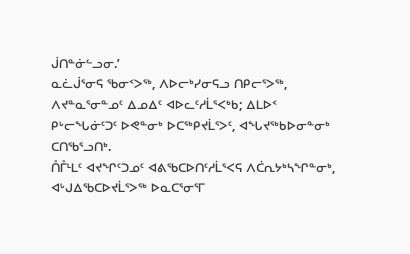ᒎᑎᓐᓃᓪᓗᓂ.’
ᓇᓛᒎᕐᓂᕋ ᖃᓂᑉᐳᖅ, ᐱᐅᓕᒃᓯᓂᕋᓗ ᑎᑭᓕᕐᐳᖅ, ᐱᔪᓐᓇᕐᓂᓐᓄᑦ ᐃᓄᐃᑦ ᐊᐅᓚᑦᓱᒫᕐᐸᒃᑲ; ᐃᒪᐅᑉ ᑭᒡᓕᖓᓃᑦᑐᑦ ᐅᕙᓐᓂᒃ ᐅᑕᖅᑭᔪᒫᕐᐳᑦ, ᐊᖓᔪᖅᑲᐅᓂᓐᓂᒃ ᑕᑎᖃᕐᓗᑎᒃ.
ᑍᒤᒻᒪᑦ ᐊᔪᖏᑦᑐᓄᑦ ᐊᕕᖃᑕᐅᑎᑦᓱᒫᕐᐸᕋ ᐱᑖᕆᔭᒃᓴᖏᓐᓂᒃ, ᐊᒡᒍᐃᖃᑕᐅᔪᒫᕐᐳᖅ ᐅᓇᑕᕐᓂᕐᒥ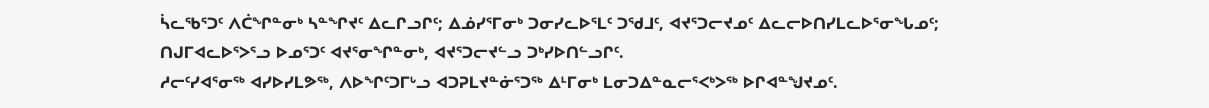ᓵᓚᖃᕐᑐᑦ ᐱᑖᖏᓐᓂᒃ ᓴᓐᖏᔪᑦ ᐃᓚᒋᓗᒋᑦ; ᐃᓅᓯᕐᒥᓂᒃ ᑐᓂᓯᓚᐅᕐᒪᑦ ᑐᖁᒧᑦ, ᐊᔪᕐᑐᓕᔪᓄᑦ ᐃᓚᓕᐅᑎᓯᒪᓚᐅᕐᓂᖓᓄᑦ; ᑎᒍᒥᐊᓚᐅᕐᐳᕐᓗ ᐅᓄᕐᑐᑦ ᐊᔪᕐᓂᖏᓐᓂᒃ, ᐊᔪᕐᑐᓕᔪᓪᓗ ᑐᒃᓯᐅᑎᓪᓗᒋᑦ.
ᓱᓕᑦᓯᐊᕐᓂᖅ ᐊᓯᐅᓯᒪᕗᖅ, ᐱᐅᖏᑦᑐᒥᒡᓗ ᐊᑐᕈᒪᔪᓐᓃᕐᑐᖅ ᐃᒻᒥᓂᒃ ᒪᓂᑐᐃᓐᓇᓕᕐᐸᒃᐳᖅ ᐅᒋᐊᓐᖑᔪᓄᑦ.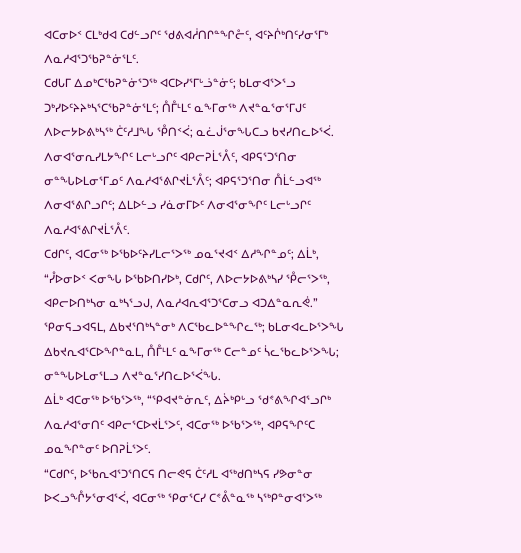ᐊᑕᓂᐅᑉ ᑕᒪᒃᑯᐊ ᑕᑯᓪᓗᒋᑦ ᖁᕕᐊᓲᑎᒋᓐᖏᓔᑦ, ᐊᑦᔨᒌᒃᑎᑦᓯᓂᕐᒥᒃ ᐱᓇᓱᐊᕐᑐᖃᕈᓐᓃᕐᒪᑦ.
ᑕᑯᒐᒥ ᐃᓄᒃᑕᖃᕈᓐᓃᕐᑐᖅ ᐊᑕᐅᓯᕐᒥᒡᓘᓐᓃᑦ; ᑲᒪᓂᐊᕐᐳᕐᓗ ᑐᒃᓯᐅᑦᔨᔨᒃᓴᕐᑕᖃᕈᓐᓃᕐᒪᑦ; ᑍᒤᒻᒪᑦ ᓇᖕᒥᓂᖅ ᐱᔪᓐᓇᕐᓂᕐᒥᒍᑦ ᐱᐅᓕᔭᐅᕕᒃᓴᖅ ᑖᑦᓱᒧᖓ ᕾᑎᑉᐹ; ᓇᓛᒎᕐᓂᖓᑕᓗ ᑲᔪᓯᑎᓚᐅᕐᐹ.
ᐱᓂᐊᕐᓂᕆᓯᒪᔭᖏᑦ ᒪᓕᒡᓗᒋᑦ ᐊᑭᓕᕈᒫᕐᐰᑦ, ᐊᑭᕋᕐᑐᕐᑎᓂ ᓂᓐᖓᐅᒪᓂᕐᒥᓄᑦ ᐱᓇᓱᐊᕐᕕᒋᔪᒫᕐᐰᑦ; ᐊᑭᕋᕐᑐᕐᑎᓂ ᑍᒫᓪᓗᐊᖅ ᐱᓂᐊᕐᕕᒋᓗᒋᑦ; ᐃᒪᐅᓪᓗ ᓯᓈᓂᒥᐅᑦ ᐱᓂᐊᕐᓂᖏᑦ ᒪᓕᒡᓗᒋᑦ ᐱᓇᓱᐊᕐᕕᒋᔪᒫᕐᐰᑦ.
ᑕᑯᒋᑦ, ᐊᑕᓂᖅ ᐅᖃᐅᑦᔨᓯᒪᓕᕐᐳᖅ ᓄᓇᕐᔪᐊᑉ ᐃᓱᖏᓐᓄᑦ; ᐃᒫᒃ, “ᓮᐅᓂᐅᑉ ᐸᓂᖓ ᐅᖃᐅᑎᓯᐅᒃ, ᑕᑯᒋᑦ, ᐱᐅᓕᔭᐅᕕᒃᓴᓯ ᕾᓕᕐᐳᖅ, ᐊᑭᓕᐅᑎᒃᓴᓂ ᓇᒃᓴᕐᓗᒍ, ᐱᓇᓱᐊᕆᐊᕐᑐᕐᑕᓂᓗ ᐊᑐᐃᓐᓇᕆᕚ.”
ᕿᓂᕋᓗᐊᕋᒪ, ᐃᑲᔪᕐᑎᒃᓴᓐᓂᒃ ᐱᑕᖃᓚᐅᓐᖏᓚᖅ; ᑲᒪᓂᐊᓚᐅᕐᐳᖓ ᐃᑲᔪᕆᐊᕐᑕᐅᖏᓐᓇᒪ, ᑍᒤᒻᒪᑦ ᓇᖕᒥᓂᖅ ᑕᓕᓐᓄᑦ ᓵᓚᖃᓚᐅᕐᐳᖓ; ᓂᓐᖓᐅᒪᓂᕐᒪᓗ ᐱᔪᓐᓇᕐᓯᑎᓚᐅᕐᐹᖓ.
ᐃᒫᒃ ᐊᑕᓂᖅ ᐅᖃᕐᐳᖅ, “ᕿᐊᔪᓐᓃᕆᑦ, ᐃᔩᒃᑭᒡᓗ ᖁᕝᕕᖏᐊᕐᓗᒋᒃ ᐱᓇᓱᐊᕐᓂᑎᑦ ᐊᑭᓕᕐᑕᐅᔪᒫᕐᐳᑦ, ᐊᑕᓂᖅ ᐅᖃᕐᐳᖅ, ᐊᑭᕋᖏᑦᑕ ᓄᓇᖏᓐᓂᑦ ᐅᑎᕈᒫᕐᐳᑦ.
“ᑕᑯᒋᑦ, ᐅᖃᕆᐊᕐᑐᕐᑎᑕᕋ ᑎᓕᕙᕋ ᑖᑦᓱᒪ ᐊᖅᑯᑎᒃᓴᕋ ᓯᕗᓂᓐᓂ ᐅᐸᓗᖎᔭᕐᓂᐊᕐᐹ, ᐊᑕᓂᖅ ᕿᓂᕐᑕᓯ ᑕᕝᕔᓐᓇᖅ ᓴᖅᑭᓐᓂᐊᕐᐳᖅ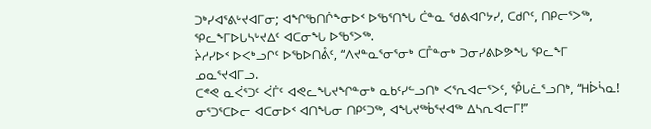ᑐᒃᓯᐊᕐᕕᒡᔪᐊᒥᓂ; ᐊᖏᖃᑎᒌᖕᓂᐅᑉ ᐅᖃᕐᑎᖓ ᑖᓐᓇ ᖁᕕᐊᒋᔭᓯ, ᑕᑯᒋᑦ, ᑎᑭᓕᕐᐳᖅ, ᕿᓚᖕᒥᐅᒐᓴᒡᔪᐃᑦ ᐊᑕᓂᖓ ᐅᖃᕐᐳᖅ.
ᔩᓱᓯᐅᑉ ᐅᐸᒃᓗᒋᑦ ᐅᖃᐅᑎᕔᑦ, “ᐱᔪᓐᓇᕐᓂᕐᓂᒃ ᑕᒤᓐᓂᒃ ᑐᓂᓯᕕᐅᕗᖓ ᕿᓚᖕᒥ ᓄᓇᕐᔪᐊᒥᓗ.
ᑕᕝᕙ ᓇᐹᕐᑐᑦ ᐹᒦᑦ ᐊᕙᓚᖓᔪᖏᓐᓂᒃ ᓇᑲᑦᓯᓪᓗᑎᒃ ᐸᕐᕆᐊᓕᕐᐳᑦ, ᕾᒐᓛᕐᓗᑎᒃ, “ᕼᐆᓵᓇ! ᓂᕐᑐᕐᑕᐅᓕ ᐊᑕᓂᐅᑉ ᐊᑎᖓᓂ ᑎᑭᑦᑐᖅ, ᐊᖓᔪᖅᑳᕐᔪᐊᖅ ᐃᓴᕆᐊᓕᒥ!”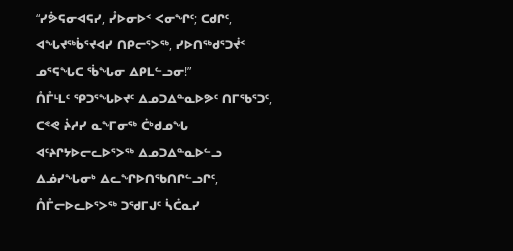“ᓯᕘᕋᓂᐊᕋᓯ, ᓮᐅᓂᐅᑉ ᐸᓂᖏᑦ; ᑕᑯᒋᑦ, ᐊᖓᔪᖅᑳᕐᔪᐊᓯ ᑎᑭᓕᕐᐳᖅ, ᓯᐅᑎᖅᑯᕐᑐᔫᑉ ᓄᕐᕋᖓᑕ ᖄᖓᓂ ᐃᑭᒪᓪᓗᓂ!”
ᑍᒤᒻᒪᑦ ᕿᑐᕐᖓᐅᔪᑦ ᐃᓄᑐᐃᓐᓇᐅᕗᑦ ᑎᒥᖃᕐᑐᑦ, ᑕᕝᕙ ᔩᓱᓯ ᓇᖕᒥᓂᖅ ᑖᒃᑯᓄᖓ ᐊᑦᔨᒋᔭᐅᓕᓚᐅᕐᐳᖅ ᐃᓄᑐᐃᓐᓇᐅᓪᓗ ᐃᓅᓯᖓᓂᒃ ᐃᓚᖏᐅᑎᖃᑎᒋᓪᓗᒋᑦ, ᑍᒤᓕᐅᓚᐅᕐᐳᖅ ᑐᖁᒥᒍᑦ ᓵᑖᓇᓯ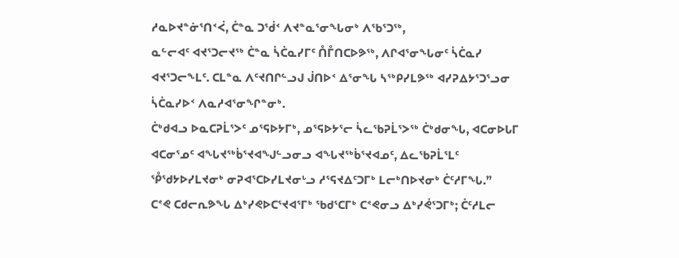ᓱᓇᐅᔪᓐᓃᕐᑎᑉᐹ, ᑖᓐᓇ ᑐᖂᑉ ᐱᔪᓐᓇᕐᓂᖓᓂᒃ ᐱᖃᕐᑐᖅ,
ᓇᓪᓕᐊᑦ ᐊᔪᕐᑐᓕᔪᖅ ᑖᓐᓇ ᓵᑖᓇᓯᒥᑦ ᑍᒤᑎᑕᐅᕗᖅ, ᐱᒋᐊᕐᓂᖓᓂᑦ ᓵᑖᓇᓯ ᐊᔪᕐᑐᓕᖕᒪᑦ. ᑕᒪᓐᓇ ᐱᑦᔪᑎᒋᓪᓗᒍ ᒎᑎᐅᑉ ᐃᕐᓂᖓ ᓴᖅᑭᓯᒪᕗᖅ ᐊᓯᕈᐃᔭᕐᑐᕐᓗᓂ ᓵᑖᓇᓯᐅᑉ ᐱᓇᓱᐊᕐᓂᖏᓐᓂᒃ.
ᑖᒃᑯᐊᓗ ᐅᓇᑕᕈᒫᕐᐳᑦ ᓄᕐᕋᐅᔭᒥᒃ, ᓄᕐᕋᐅᔭᕐᓕ ᓵᓚᖃᕈᒫᕐᐳᖅ ᑖᒃᑯᓂᖓ, ᐊᑕᓂᐅᒐᒥ ᐊᑕᓂᕐᓄᑦ ᐊᖓᔪᖅᑳᕐᔪᐊᖑᓪᓗᓂᓗ ᐊᖓᔪᖅᑳᕐᔪᐊᓄᑦ, ᐃᓚᖃᕈᒫᕐᒪᑦ ᕾᖁᔭᐅᓯᒪᔪᓂᒃ ᓂᕈᐊᕐᑕᐅᓯᒪᔪᓂᒡᓗ ᓱᕐᕋᔪᐃᑦᑐᒥᒃ ᒪᓕᒃᑎᐅᔪᓂᒃ ᑖᑦᓱᒥᖓ.”
ᑕᕝᕙ ᑕᑯᓕᕆᕗᖓ ᐃᒃᓯᕙᐅᑕᕐᔪᐊᕐᒥᒃ ᖃᑯᕐᑕᒥᒃ ᑕᕝᕙᓂᓗ ᐃᒃᓯᕚᕐᑐᒥᒃ; ᑖᑦᓱᒪᓕ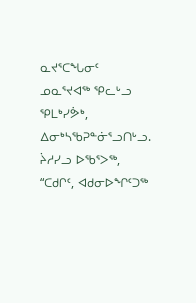ᓇᔪᕐᑕᖓᓂᑦ ᓄᓇᕐᔪᐊᖅ ᕿᓚᒡᓗ ᕿᒪᒃᓯᕘᒃ, ᐃᓂᒃᓴᖃᕈᓐᓃᕐᓗᑎᒡᓗ.
ᔩᓱᓯᓗ ᐅᖃᕐᐳᖅ, “ᑕᑯᒋᑦ, ᐊᑯᓂᐅᖏᑦᑐᖅ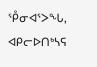ᕾᓂᐊᕐᐳᖓ, ᐊᑭᓕᐅᑎᒃᓴᕋ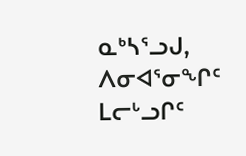ᓇᒃᓴᕐᓗᒍ, ᐱᓂᐊᕐᓂᖏᑦ ᒪᓕᒡᓗᒋᑦ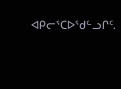ᐊᑭᓕᕐᑕᐅᖁᓪᓗᒋᑦ.